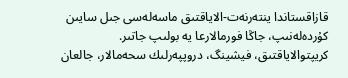قازاقستاندا ينتەرنەت-الاياقتىق ماسەلەسى جىل سايىن كۇردەلەنىپ، جاڭا فورمالارعا يە بولىپ جاتىر. كريپتوالاياقتىق، فيشينگ، دروپپەرلىك سحەمالار، جالعان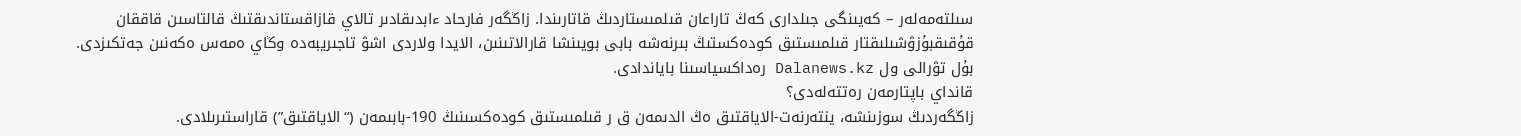سىلتەمەلەر – كەيىنگى جىلدارى كەڭ تاراعان قىلمىستاردىڭ قاتارىندا. زاڭگەر فارحاد ءابدىقادىر تالاي قازاقستاندىقتىڭ قالتاسىن قاققان قۇقىقبۇزۋشىلىقتار قىلمىستىق كودەكستىڭ بىرنەشە بابى بويىنشا قارالاتىنىن، الايدا ولاردى اشۋ تاجىريبەدە وڭاي ەمەس ەكەنىن جەتكىزدى. بۇل تۋرالى ول Dalanews.kz رەداكسياسىنا باياندادى.
قانداي باپتارمەن رەتتەلەدى؟
زاڭگەردىڭ سوزىنشە، ينتەرنەت-الاياقتىق ەڭ الدىمەن ق ر قىلمىستىق كودەكسىنىڭ 190-بابىمەن (“الاياقتىق”) قاراستىرىلادى.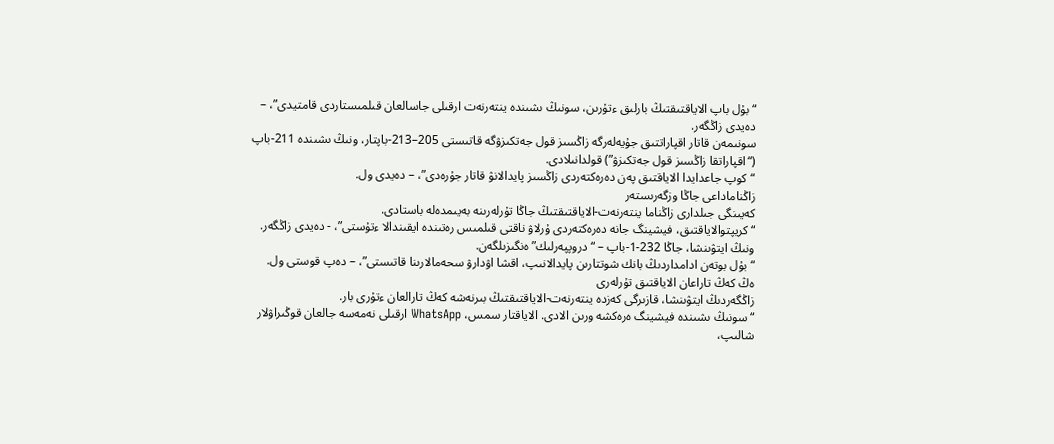“بۇل باپ الاياقتىقتىڭ بارلىق ءتۇرىن، سونىڭ ىشىندە ينتەرنەت ارقىلى جاسالعان قىلمىستاردى قامتيدى”، – دەيدى زاڭگەر.
سونىمەن قاتار اقپاراتتىق جۇيەلەرگە زاڭسىز قول جەتكىزۋگە قاتىستى 205–213-باپتار، ونىڭ ىشىندە 211-باپ (“اقپاراتقا زاڭسىز قول جەتكىزۋ”) قولدانىلادى.
“كوپ جاعدايدا الاياقتىق پەن دەرەكتەردى زاڭسىز پايدالانۋ قاتار جۇرەدى”، – دەيدى ول.
زاڭناماداعى جاڭا وزگەرىستەر
كەيىنگى جىلدارى زاڭناما ينتەرنەت-الاياقتىقتىڭ جاڭا تۇرلەرىنە بەيىمدەلە باستادى.
“كريپتوالاياقتىق، فيشينگ جانە دەرەكتەردى ۇرلاۋ ناقتى قىلمىس رەتىندە ايقىندالا ءتۇستى”، - دەيدى زاڭگەر.
ونىڭ ايتۋىنشا، جاڭا 232-1-باپ – “دروپپەرلىك” ەنگىزىلگەن.
“بۇل بوتەن ادامداردىڭ بانك شوتتارىن پايدالانىپ، اقشا اۋدارۋ سحەمالارىنا قاتىستى”، – دەپ قوستى ول.
ەڭ كەڭ تاراعان الاياقتىق تۇرلەرى
زاڭگەردىڭ ايتۋىنشا، قازىرگى كەزدە ينتەرنەت-الاياقتىقتىڭ بىرنەشە كەڭ تارالعان ءتۇرى بار.
“سونىڭ ىشىندە فيشينگ ەرەكشە ورىن الادى. الاياقتار سمس، WhatsApp ارقىلى نەمەسە جالعان قوڭىراۋلار شالىپ،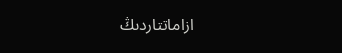ازاماتتاردىڭ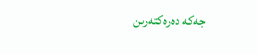جەكە دەرەكتەرىن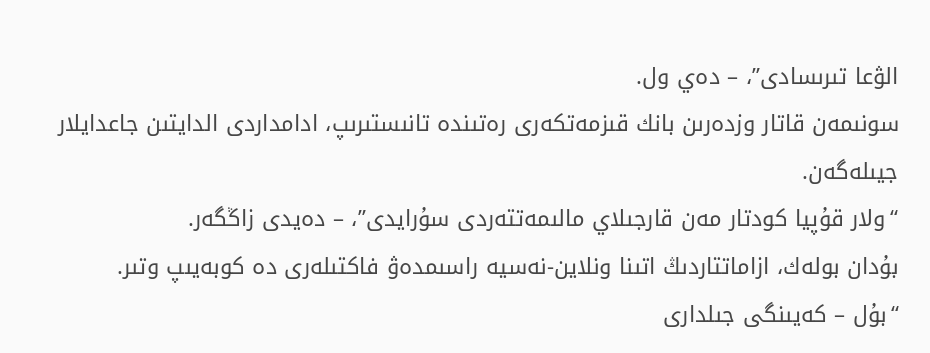الۋعا تىرىسادى”، – دەي ول.
سونىمەن قاتار وزدەرىن بانك قىزمەتكەرى رەتىندە تانىستىرىپ، ادامداردى الدايتىن جاعدايلار جيىلەگەن.
“ولار قۇپيا كودتار مەن قارجىلاي مالىمەتتەردى سۇرايدى”، – دەيدى زاڭگەر.
بۇدان بولەك، ازاماتتاردىڭ اتىنا ونلاين-نەسيە راسىمدەۋ فاكتىلەرى دە كوبەيىپ وتىر.
“بۇل – كەيىنگى جىلدارى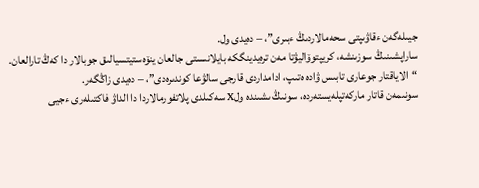جيىلەگەن ءقاۋىپتى سحەمالاردىڭ ءبىرى”، – دەيدى ول.
ساراپشىنىڭ سوزىنشە، كريپتوۆاليۋتا مەن ترەيدينگكە بايلانىستى جالعان ينۆەستيتسيالىق جوبالار دا كەڭ تارالعان.
“الاياقتار جوعارى تابىس ۋادە ەتىپ، ادامداردى قارجى سالۋعا كوندىرەدى”، – دەيدى زاڭگەر.
سونىمەن قاتار ماركەتپلەيستەردە، سونىڭ ىشىندە ولX سەكىلدى پلاتفورمالاردا دا الداۋ فاكتىلەرى ءجيى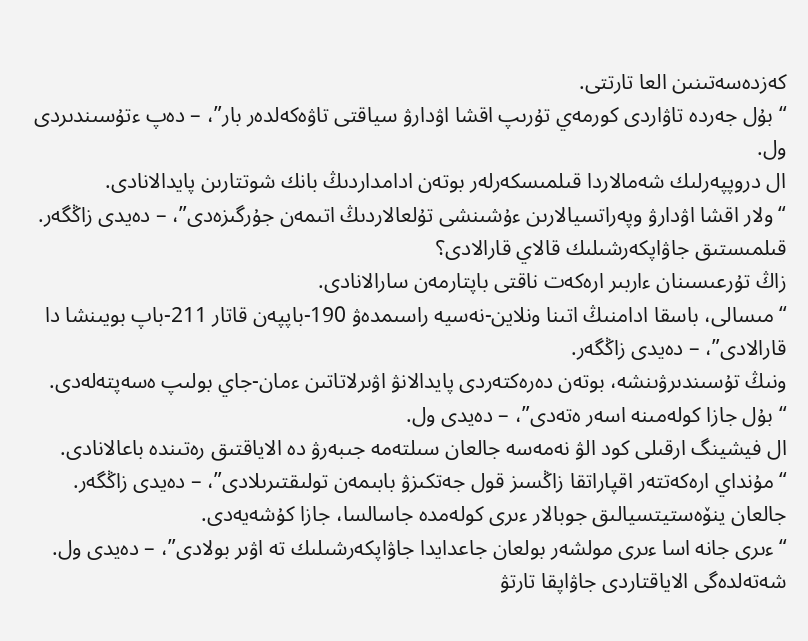كەزدەسەتىنىن العا تارتتى.
“بۇل جەردە تاۋاردى كورمەي تۇرىپ اقشا اۋدارۋ سياقتى تاۋەكەلدەر بار”، – دەپ ءتۇسىندىردى ول.
ال دروپپەرلىك شەمالاردا قىلمىسكەرلەر بوتەن ادامداردىڭ بانك شوتتارىن پايدالانادى.
“ولار اقشا اۋدارۋ وپەراتسيالارىن ءۇشىنشى تۇلعالاردىڭ اتىمەن جۇرگىزەدى”، – دەيدى زاڭگەر.
قىلمىستىق جاۋاپكەرشىلىك قالاي قارالادى؟
زاڭ تۇرعىسىنان ءاربىر ارەكەت ناقتى باپتارمەن سارالانادى.
“مىسالى، باسقا ادامنىڭ اتىنا ونلاين-نەسيە راسىمدەۋ 190-باپپەن قاتار 211-باپ بويىنشا دا قارالادى”، – دەيدى زاڭگەر.
ونىڭ تۇسىندىرۋىنشە، بوتەن دەرەكتەردى پايدالانۋ اۋىرلاتاتىن ءمان-جاي بولىپ ەسەپتەلەدى.
“بۇل جازا كولەمىنە اسەر ەتەدى”، – دەيدى ول.
ال فيشينگ ارقىلى كود الۋ نەمەسە جالعان سىلتەمە جىبەرۋ دە الاياقتىق رەتىندە باعالانادى.
“مۇنداي ارەكەتتەر اقپاراتقا زاڭسىز قول جەتكىزۋ بابىمەن تولىقتىرىلادى”، – دەيدى زاڭگەر.
جالعان ينۆەستيتسيالىق جوبالار ءىرى كولەمدە جاسالسا، جازا كۇشەيەدى.
“ءىرى جانە اسا ءىرى مولشەر بولعان جاعدايدا جاۋاپكەرشىلىك تە اۋىر بولادى”، – دەيدى ول.
شەتەلدەگى الاياقتاردى جاۋاپقا تارتۋ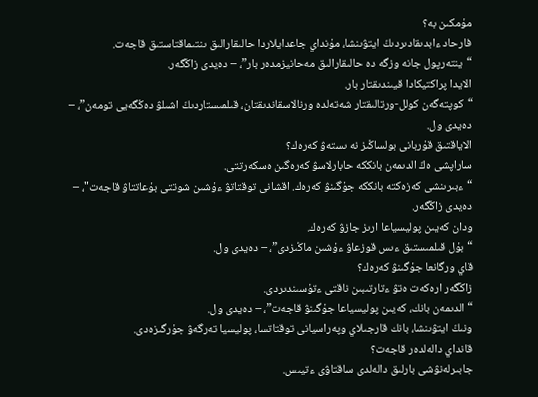مۇمكىن بە؟
فارحاد ءابدىقادىردىڭ ايتۋىنشا، مۇنداي جاعدايلاردا حالىقارالىق ىنتىماقتاستىق قاجەت.
“ينتەرپول جانە وزگە دە حالىقارالىق مەحانيزمدەر بار”، – دەيدى زاڭگەر.
الايدا پراكتيكادا قيىندىقتار بار.
“كوپتەگەن كولل-ورتالىقتار شەتەلدە ورنالاسقاندىقتان، قىلمىستاردىڭ اشىلۋ دەڭگەيى تومەن”، – دەيدى ول.
الاياقتىق قۇربانى بولساڭىز نە ىستەۋ كەرەك؟
ساراپشى ەڭ الدىمەن بانككە حابارلاسۋ كەرەگىن ەسكەرتتى.
“ءبىرىنشى كەزەكتە بانككە جۇگىنۋ كەرەك. اقشانى توقتاتۋ ءۇشىن شوتتى بۇعاتتاۋ قاجەت"، – دەيدى زاڭگەر.
ودان كەيىن پوليسياعا ارىز جازۋ كەرەك.
“بۇل قىلمىستىق ءىس قوزعاۋ ءۇشىن ماڭىزدى”، – دەيدى ول.
قاي ورگانعا جۇگىنۋ كەرەك؟
زاڭگەر ارەكەت ەتۋ ءتارتىبىن ناقتى ءتۇسىندىردى.
“الدىمەن بانك، كەيىن پوليسياعا جۇگىنۋ قاجەت”، – دەيدى ول.
ونىڭ ايتۋىنشا، بانك قارجىلاي وپەراسيانى توقتاتسا، پوليسيا تەرگەۋ جۇرگىزەدى.
قانداي دالەلدەر قاجەت؟
جابىرلەنۋشى بارلىق دالەلدى ساقتاۋى ءتيىس.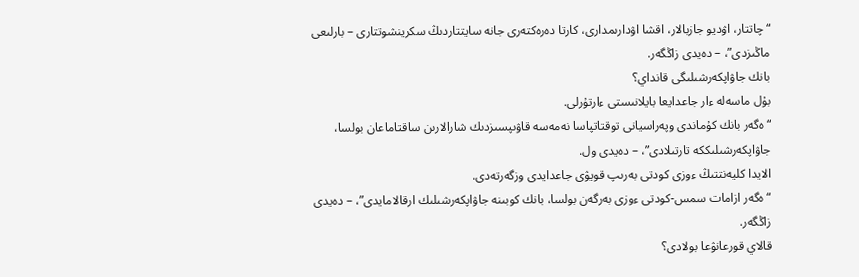“چاتتار، اۋديو جازبالار، اقشا اۋدارىمدارى، كارتا دەرەكتەرى جانە سايتتاردىڭ سكرينشوتتارى – بارلىعى ماڭىزدى”، – دەيدى زاڭگەر.
بانك جاۋاپكەرشىلىگى قانداي؟
بۇل ماسەلە ءار جاعدايعا بايلانىستى ءارتۇرلى.
“ەگەر بانك كۇماندى وپەراسيانى توقتاتپاسا نەمەسە قاۋىپسىزدىك شارالارىن ساقتاماعان بولسا، جاۋاپكەرشىلىككە تارتىلادى”، – دەيدى ول.
الايدا كليەنتتىڭ ءوزى كودتى بەرىپ قويۋى جاعدايدى وزگەرتەدى.
“ەگەر ازامات سمس-كودتى ءوزى بەرگەن بولسا، بانك كوبىنە جاۋاپكەرشىلىك ارقالامايدى”، – دەيدى زاڭگەر.
قالاي قورعانۋعا بولادى؟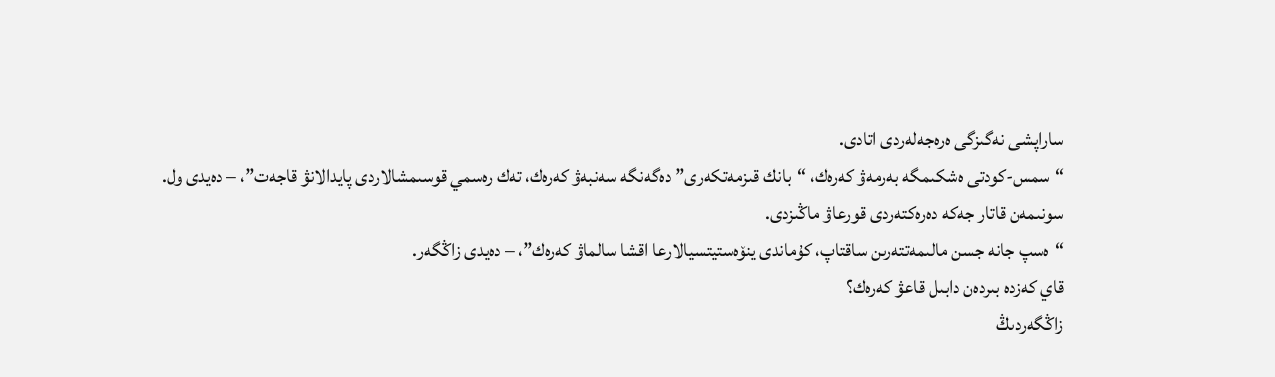ساراپشى نەگىزگى ەرەجەلەردى اتادى.
“سمس-كودتى ەشكىمگە بەرمەۋ كەرەك، “بانك قىزمەتكەرى” دەگەنگە سەنبەۋ كەرەك، تەك رەسمي قوسىمشالاردى پايدالانۋ قاجەت”، – دەيدى ول.
سونىمەن قاتار جەكە دەرەكتەردى قورعاۋ ماڭىزدى.
“ەسپ جانە جسن مالىمەتتەرىن ساقتاپ، كۇماندى ينۆەستيتسيالارعا اقشا سالماۋ كەرەك”، – دەيدى زاڭگەر.
قاي كەزدە بىردەن دابىل قاعۋ كەرەك؟
زاڭگەردىڭ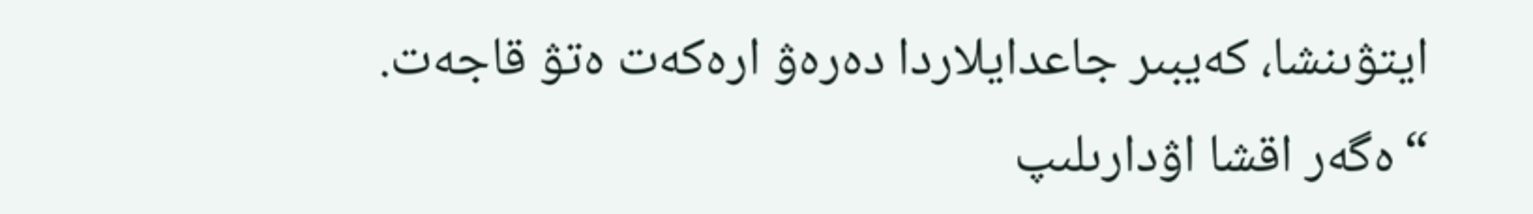ايتۋىنشا، كەيبىر جاعدايلاردا دەرەۋ ارەكەت ەتۋ قاجەت.
“ەگەر اقشا اۋدارىلىپ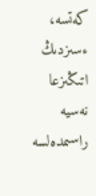كەتسە، ءسىزدىڭ اتىڭىزعا نەسيە راسىمدەلسە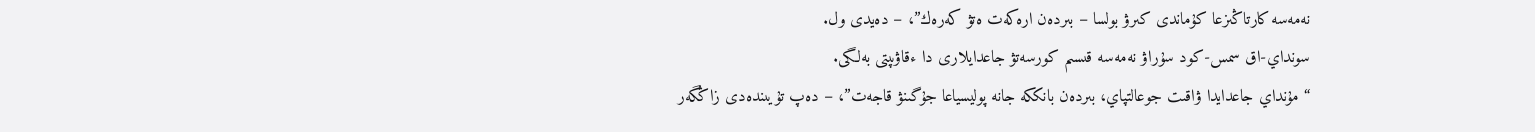نەمەسە كارتاڭىزعا كۇماندى كىرۋ بولسا – بىردەن ارەكەت ەتۋ كەرەك”، – دەيدى ول.
سونداي-اق سمس-كود سۇراۋ نەمەسە قىسىم كورسەتۋ جاعدايلارى دا ءقاۋىپتى بەلگى.
“مۇنداي جاعدايدا ۋاقىت جوعالتپاي، بىردەن بانككە جانە پوليسياعا جۇگىنۋ قاجەت”، – دەپ تۇيىندەدى زاڭگەر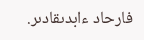فارحاد ءابدىقادىر.